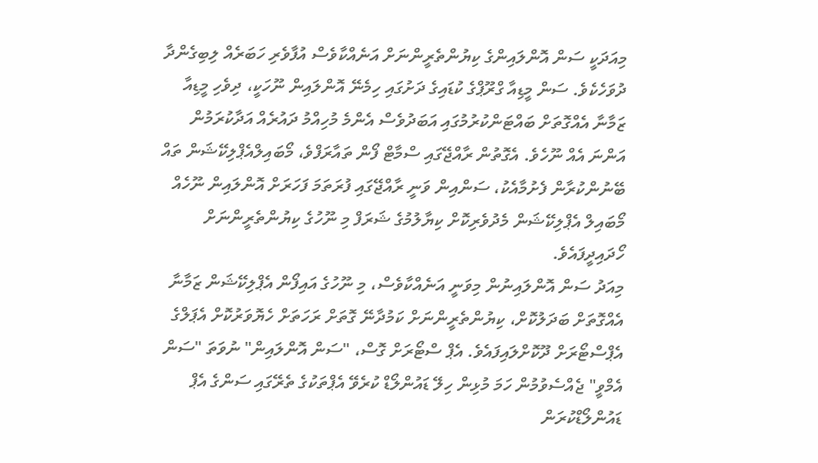މިއަދަކީ ސަން އޮންލައިންގެ ކިޔުންތެރީންނަށް އަނެއްކާވެސް އުފާވެރި ހަބަރެއް ލިބިގެންދާ ދުވަހެކެވެ. ސަން މީޑިއާ ގްރޫޕްގެ ކުޑައިގެ ދަށުގައި ހިމެނޭ އޮންލައިން ނޫހަކީ، ދިވެހި މީޑިއާ ޒަމާނާ އެއްގޮތަށް ބައްޓަންކުރުމުގައި އަބަދުވެސް އެންމެ މުހިއްމު ދައުރެއް އަދާކުރަމުން އަންނަ އެއް ނޫހެވެ. އެގޮތުން ރާއްޖޭގައި ސްމާޓް ފޯން ތައާރަފްވެ، މޯބައިލްއެޕްލިކޭޝަން ތައް ބޭނުންކުރާން ފެށުމާއެކު، ސަންއިން ވަނީ ރާއްޖޭގައި ފުރަތަމަ ފަހަރަށް އޮންލައިން ނޫހެއް މޯބައިލް އެޕްލިކޭޝަން މެދުވެރިކޮށް ކިޔާލުމުގެ ޝަރަފް މި ނޫހުގެ ކިޔުންތެރީންނަށް ހޯދައިދީފައެވެ.
މިއަދު ސަން އޮންލައިނުން މިވަނީ އަނެއްކާވެސް، މި ނޫހުގެ އައިފޯން އެޕްލިކޭޝަން ޒަމާނާ އެއްގޮތަށް ބަދަލުކޮށް، ކިޔުންތެރީންނަށް ކަމުދާނޭ ގޮތަށް ރަހަތަށް ހެޔޮވަރުކޮށް އެޕަލްގެ އެޕްސްޓޯރަށް ދޫކޮށްލައިފައެވެ. އެޕް ސްޓޯރަށް ގޮސް، "ސަން އޮންލައިން" ނުވަތަ "ސަން އެމްވީ" ޖެއްސެވުމުން ހަމަ މުޅިން ހިލޭ ޑައުންލޯޑް ކުރެވޭ އެޕްތަކުގެ ތެރޭގައި ސަންގެ އެޕް ޑައުންލޯޑްކުރަން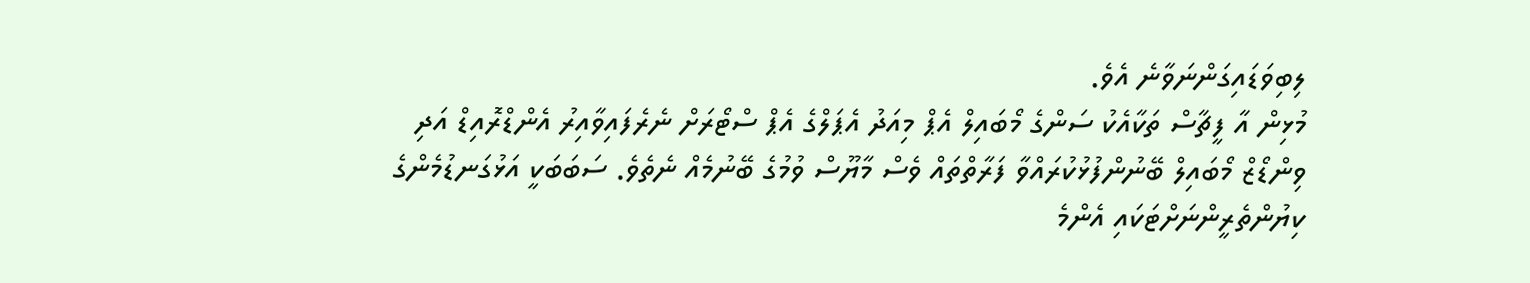ލިބިވަޑައިގަންނަވާނެ އެވެ.
މުޅިން އާ ފީޗާސް ތަކާއެކު ސަންގެ މޯބައިލް އެޕް މިއަދު އެޕަލްގެ އެޕް ސްޓޯރަށް ނެރެފައިވާއިރު އެންޑްރޮއިޑް އަދި ވިންޑޯޒް މޯބައިލް ބޭނުންފުޅުކުރައްވާ ފަރާތްތައް ވެސް މާޔޫސް ވުމުގެ ބޭނުމެއް ނެތެވެ. ސަބަބަކީ އަޅުގަނޑުމެންގެ ކިޔުންތެރީންނަށްޓަކައި އެންމެ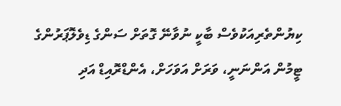ކިޔުންތެރިއަކުވެސް ބާކީ ނުވާނޭ ގޮތަށް ސަންގެ ޑިވެލޮޕަރުންގެ ޓީމުން އަންނަނީ، ވަރަށް އަވަހަށް، އެންޑްރޮއިޑް އަދި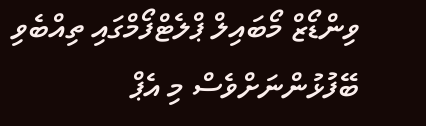ވިންޑޯޒް މޯބައިލް ޕްލެޓްފޯމްގައި ތިއްބެވި ބޭފުޅުންނަށްވެސް މި އެޕް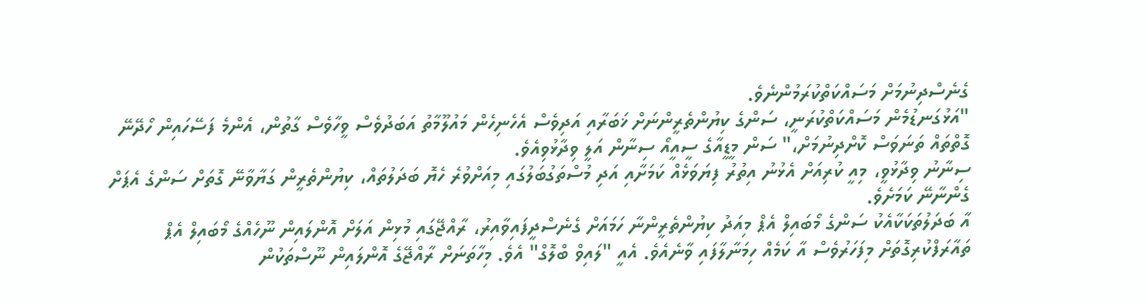ގެނެސްދިނުމަށް މަސައްކަތްކުރަމުންނެވެ.
"އަޅުގަނޑުމެން މަސައްކަތްކުރަނީ، ސަންގެ ކިޔުންތެރީންނަށް ޚަބަރާއި އަދިވެސް އެހެނިހެން މައުލޫމާތު އަބަދުވެސް ވީހާވެސް ގާތުން، އެންމެ ފަސޭހައިން ހޯދޭނޭ ގޮތްތައް ތަނަވަސް ކޮށްދިނުމަށް،" ސަން މީޑީއާގެ ސީއީއޯ ސިނާން އަލީ ވިދާޅުވިއެވެ.
ސިނާނު ވިދާޅުވީ، މިއީ ކުރިއަށް އެޅުނު އިތުރު ފިޔަވަޅެއް ކަމަށާއި އަދި މުސްތަގުބަލުގައި މިއަށްވުރެ ހެޔޮ ބަދަލުތައް، ކިޔުންތެރީން ގަޔާވާނޭ ގޮތަށް ސަންގެ އެޕަށް ގެންނާނޭ ކަމަށެވެ.
އާ ބަދަލުތަކަކާއެކު ސަންގެ މޯބައިލް އެޕް މިއަދު ކިޔުންތެރީންނާ ހަމައަށް ގެނެސްދީފައިވާއިރު، ރާއްޖޭގައި މުޅިން އަލަށް އޮންލައިން ނޫހެއްގެ މޯބައިލް އެޕް ތައާރަފްކުރިގޮތަށް މިފަހަރުވެސް އާ ކަމެއް ހިމަނާލާފައި ވާނެއެވެ. އެއީ "ލައިވް ބްލޮގް" އެވެ. މިހާތަނަށް ރާއްޖޭގެ އޮންލައިން ނޫސްތަކުން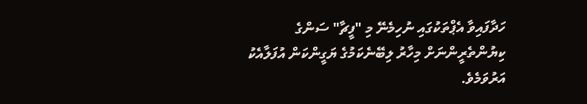ހަދާފައިވާ އެޕްތަކުގައި ނުހިމެނޭ މި "ފީޗާ" ސަންގެ ކިޔުންތެރީންނަށް މިހާރު ލިބޭނެކަމުގެ ޔަގީންކަން އުފަލާއެކު އަރުވަމެވެ.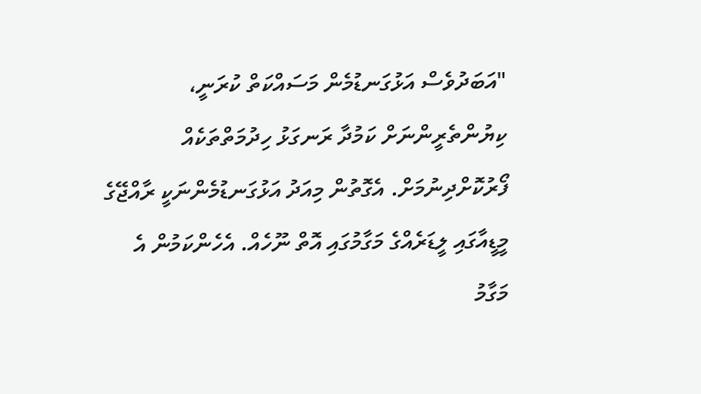"އަބަދުވެސް އަޅުގަނޑުމެން މަސައްކަތް ކުރަނީ، ކިޔުންތެރީންނަށް ކަމުދާ ރަނގަޅު ހިދުމަތްތަކެއް ފޯރުކޮށްދިނުމަށް. އެގޮތުން މިއަދު އަޅުގަނޑުމެންނަކީ ރާއްޖޭގެ މީޑީއާގައި ލީޑަރެއްގެ މަގާމުގައި އޮތް ނޫހެއް. އެހެންކަމުން އެ މަގާމު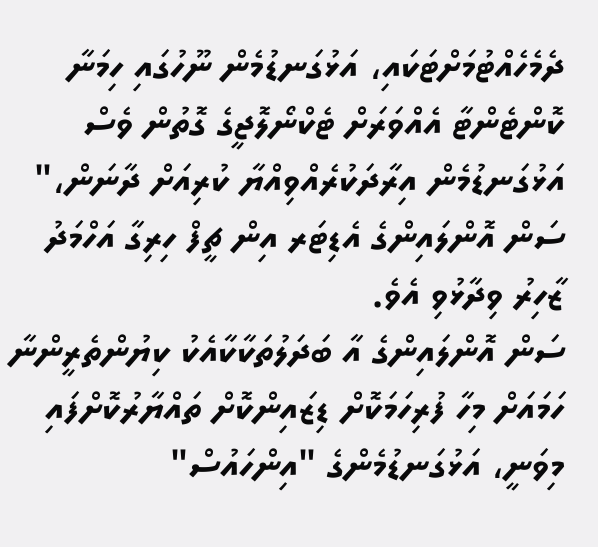ދެމެހެއްޓުމަށްޓަކައި، އަޅުގަނޑުމެން ނޫހުގައި ހިމަނާ ކޮންޓެންޓާ އެއްވަރަށް ޓެކްނޯލޮޖީގެ ގޮތުން ވެސް އަޅުގަނޑުމެން އިރާދަކުރެއްވިއްޔާ ކުރިއަށް ދާނަން،" ސަން އޮންލައިންގެ އެޑިޓަރ އިން ޗީފް ހިރިގާ އަހްމަދު ޒާހިރު ވިދާޅުވި އެވެ.
ސަން އޮންލައިންގެ އާ ބަދަލުތަކާކާއެކު ކިޔުންތެރީންނާ ހަމައަށް މިހާ ފުރިހަމަކޮށް ޑިޒައިންކޮށް ތައްޔާރުކޮށްފައި މިވަނީ، އަޅުގަނޑުމެންގެ "އިންހައުސް"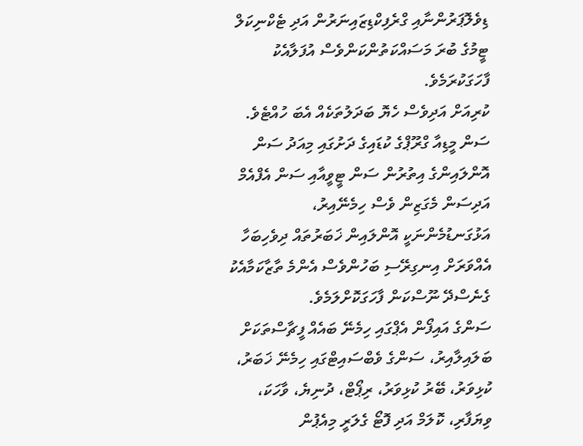ޑިވެލޮޕަރުންނާއި ގްރެފިކްޑިޒައިނަރުން އަދި ޓެކްނިކަލް ޓީމުގެ ބުރަ މަސައްކަތުންކަންވެސް އުފަލާއެކު ފާހަގަކުރަމެވެ.
ކުރިއަށް އަދިވެސް ހެޔޮ ބަދަލުތަކެއް އެބަ ހުއްޓެވެ. ސަން މީޑިއާ ގްރޫޕްގެ ކުޑައިގެ ދަށުގައި މިއަދު ސަން އޮންލައިންގެ އިތުރުން ސަން ޓީވީއާއި ސަން އެފްއެމް އަދިސަން މެގަޒިން ވެސް ހިމެނޭއިރު، އަޅުގަނޑުމެންނަކީ އޮންލައިން ޚަބަރުތައް ދިވެހިބަހާ އެއްވަރަށް އިނގިރޭސި ބަހުންވެސް އެންމެ ތާޒާކަމާއެކު ގެނެސްދޭ ނޫސްކަން ފާހަގަކޮށްލަމެވެ.
ސަންގެ އައިފޯން އެޕްގައި ހިމެނޭ ބައެއް ފީޗާސްތަކަށް ބަލައިލާއިރު، ސަންގެ ވެބްސައިޓްގައި ހިމެނޭ ޚަބަރު، ކުޅިވަރު، ބޭރު ކުޅިވަރު، ރިޕޯޓް، ދުނިޔެ، ވާހަކަ، ވިޔަފާރި، ކޮލަމް އަދި ފޮޓޯ ގެލަރީ މިއެޕުން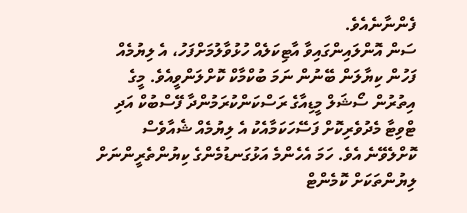ފެންނާނެއެވެ.
ސަން އޮންލައިންގައިވާ އާޓިކަލެއް ހުޅުވާލުމަށްފަހު، އެ ލިޔުމެއް ފަހުން ކިޔާލަން ބޭނުން ނަމަ ބުކްމާކް ކޮށްލަންވީއެވެ. މީގެ އިތުރުން ސޯޝަލް މީޑިއާގެ ރަސްކަންކުރަމުންދާ ފޭސްބުކް އަދި ޓްވިޓާ މެދުވެރިކޮށް ފަސޭހަކަމާއެކު އެ ލިޔުމެއް ޝެއާވެސް ކޮށްލެވޭނެ އެވެ. ހަމަ އެހެންމެ އަޅުގަނޑުމެންގެ ކިޔުންތެރީންނަށް ލިޔުންތަކަށް ކޮމެންޓް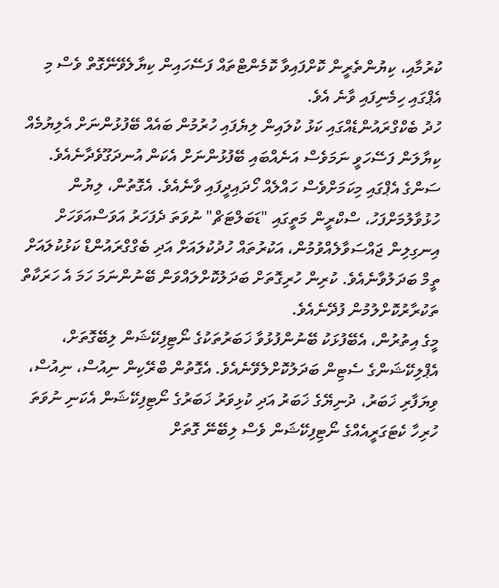ކުރުމާއި، ކިޔުންތެރީން ކޮށްފައިވާ ކޮމެންޓްތައް ފަސޭހައިން ކިޔާލެވޭނޭގޮތް ވެސް މި އެޕްގައި ހިމެނިފައި ވާނެ އެވެ.
ހުދު ބެކްގްރައުންޑެއްގައި ކަޅު ކުލައިން ލިޔެފައި ހުރުމުން ބައެއް ބޭފުޅުންނަށް އެލިޔުމެއް ކިޔާލަން ފަސޭހަވީ ނަމަވެސް އަނެއްބައި ބޭފުޅުންނަށް އެކަން އުނދަގޫވެދާނެއެވެ. ސަންގެ އެޕްގައި މިކަމަށްވެސް ހައްލެއް ހޯދައިދީފައި ވާނެއެވެ. އެގޮތުން، ލިޔުން ހުޅުވާލުމަށްފަހު، ސްކްރީން މަތީގައި "ޑަބަލްޓަޗް" ނުވަތަ ދެފަހަރު އަވަސްއަވަހަށް އިނގިލިން ޖައްސަވާލެއްވުމުން، އަކުރުތައް ހުދުކުލައަށް އަދި ބެގްގްރައުންޑް ކަޅުކުލައަށް ތީމް ބަދަލުވާނެއެވެ. ކުރިން ހުރިގޮތަށް ބަދަލުކޮށްލައްވަން ބޭނުންނަމަ ހަމަ އެ ހަރަކާތް ތަކުރާރުކޮށްލުމުން ފުދޭނެއެވެ.
މީގެ އިތުރުން، އެބޭފުޅަކު ބޭނުންފުޅުވާ ޚަބަރުތަކުގެ ނޯޓިފިކޭޝަން ލިބޭގޮތަށް، އެޕްލިކޭޝަންގެ ސެޓިން ބަދަލުކޮށްލެވޭނެއެވެ. އެގޮތުން ބްރޭކިން ނިއުސް، ނިއުސް، ވިޔަފާރި ޚަބަރު، ދުނިޔޭގެ ޚަބަރު އަދި ކުޅިވަރު ޚަބަރުގެ ނޯޓިފިކޭޝަން އެކަނި ނުވަތަ ހުރިހާ ކެޓަގަރީއެއްގެ ނޯޓިފިކޭޝަން ވެސް ލިބޭނޭ ގޮތަށް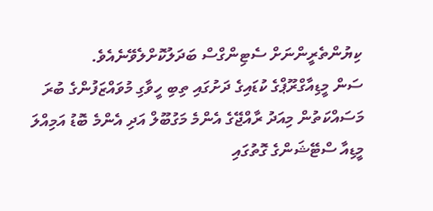ކިޔުންތެރީންނަށް ސެޓިންގްސް ބަދަލުކޮށްލެވޭނެއެވެ.
ސަން މީޑިއާގްރޫޕްގެ ކުޑައިގެ ދަށުގައި ތިބި ހީވާގި މުވައްޒަފުންގެ ބުރަ މަސައްކަތުން މިއަދު ރާއްޖޭގެ އެންމެ މަގުބޫލް އަދި އެންމެ ބޮޑު އަމިއްލަ މީޑިއާ ސްޓޭޝަންގެ ގޮތުގައި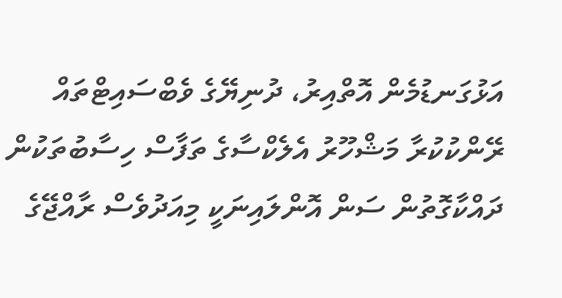އަޅުގަނޑުމެން އޮތްއިރު، ދުނިޔޭގެ ވެބްސައިޓްތައް ރޭންކުކުރާ މަޝްހޫރު އެލެކްސާގެ ތަފާސް ހިސާބުތަކުން ދައްކާގޮތުން ސަން އޮންލައިނަކީ މިއަދުވެސް ރާއްޖޭގެ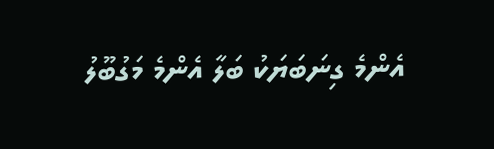އެންމެ ގިނަބަޔަކު ބަލާ އެންމެ މަގުބޫލު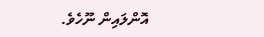އޮންލައިން ނޫހެވެ.